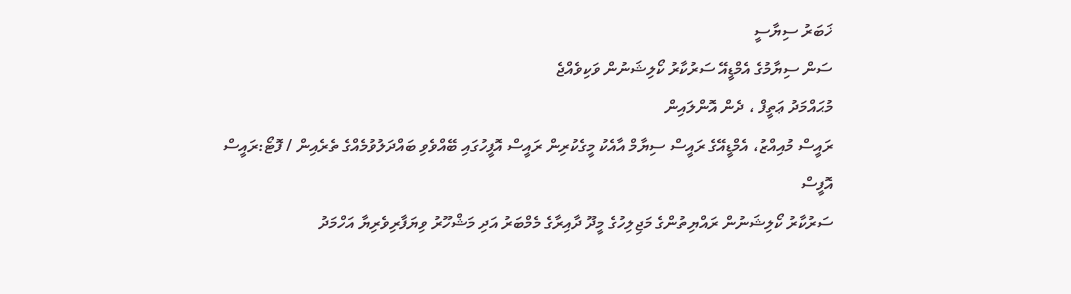ޚަބަރު ސިޔާސީ
ސަން ސިޔާމުގެ އެމްޑީއޭ ސަރުކާރު ކޯލިޝަނުން ވަކިވެއްޖެ
މުޙައްމަދު ޢަތީފް ، ދެން އޮންލައިން
ރައީސް މުއިއްޒު، އެމްޑީއޭގެ ރައީސް ސިޔާމް އާއެކު މީގެކުރިން ރައީސް އޮފީހުގައި ބޭއްވެވި ބައްދަލުވުމެއްގެ ތެރެއިން / ފޮޓޯ:ރައީސް އޮފީސް
ސަރުކާރު ކޯލިޝަނުން ރައްޔިތުންގެ މަޖިލިހުގެ މީދޫ ދާއިރާގެ މެމްބަރު އަދި މަޝްހޫރު ވިޔަފާރިވެރިޔާ އަހްމަދު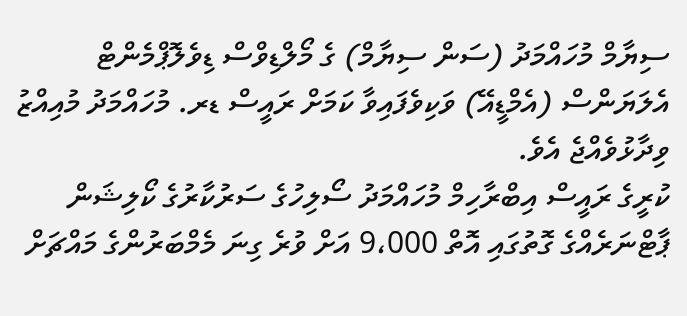ސިޔާމް މުހައްމަދު (ސަން ސިޔާމް) ގެ މޯލްޑިވްސް ޑިވެލޮޕްމެންޓް އެލަޔަންސް (އެމްޑީއޭ) ވަކިވެފައިވާ ކަމަށް ރައީސް ޑރ. މުހައްމަދު މުއިއްޒު ވިދާޅުވެއްޖެ އެވެ.
ކުރީގެ ރައީސް އިބްރާހިމް މުހައްމަދު ސޯލިހުގެ ސަރުކާރުގެ ކޯލިޝަން ޕާޓްނަރެއްގެ ގޮތުގައި އޮތް 9،000 އަށް ވުރެ ގިނަ މެމްބަރުންގެ މައްޗަށް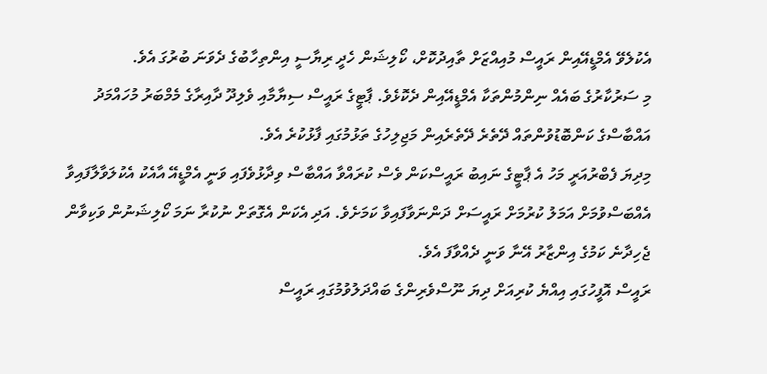އެކުލެވޭ އެމްޑީއޭއިން ރައީސް މުއިއްޒަށް ތާއިދުކޮށް، ކޯލިޝަން ހެދީ ރިޔާސީ އިންތިހާބުގެ ދެވަނަ ބުރުގަ އެވެ.
މި ސަރުކާރުގެ ބައެއް ނިންމުންތަކާ އެމްޑީއޭއިން ދެކޮޅެވެ. ޕާޓީގެ ރައީސް ސިޔާމާއި ވެލިދޫ ދާއިރާގެ މެމްބަރު މުހައްމަދު އައްބާސްގެ ކަންބޮޑުވުންތައް ދޭތެރެ ދޭތެރެއިން މަޖިލިހުގެ ތަޅުމުގައި ފާޅުކުރެ އެވެ.
މިދިޔަ ފެބްރުއަރީ މަހު އެ ޕާޓީގެ ނައިބު ރައީސްކަން ވެސް ކުރައްވާ އައްބާސް ވިދާޅުވެފައި ވަނީ އެމްޑީއޭ އާއެކު އެކުލަވާލާފައިވާ އެއްބަސްވުމަށް އަމަލު ކުރުމަށް ރައީސަށް ދަންނަވާފައިވާ ކަމަށެވެ. އަދި އެކަން އެގޮތަށް ނުކުރާ ނަމަ ކޯލިޝަނުން ވަކިވާން ޖެހިދާނެ ކަމުގެ އިންޒާރު އޭނާ ވަނީ ދެއްވާފަ އެވެ.
ރައީސް އޮފީހުގައި އިއްޔެ ކުރިއަށް ދިޔަ ނޫސްވެރިންގެ ބައްދަލުވުމުގައި ރައީސް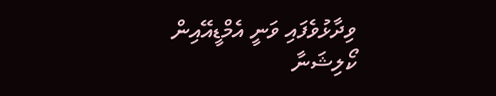ވިދާޅުވެފައި ވަނީ އެމްޑީއޭއިން ކޯލިޝަނާ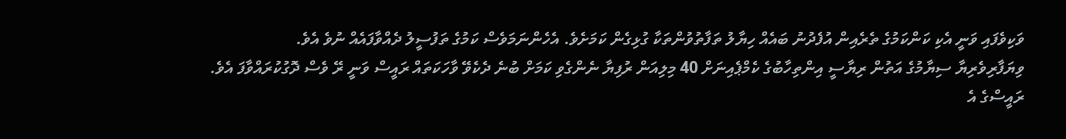ވަކިވެފައި ވަނީ އެކި ކަންކަމުގެ ތެރެއިން އުފެދުނު ބައެއް ހިޔާލު ތަފާތުވުންތަކާ ގުޅިގެން ކަމަށެވެ. އެހެންނަމަވެސް ކަމުގެ ތަފުސީލު ދެއްވާފައެއް ނުވެ އެވެ.
ވިޔަފާރިވެރިޔާ ސިޔާމުގެ އަތުން ރިޔާސީ އިންތިހާބުގެ ކެމްޕެއިނަށް 40 މިލިއަން ރުފިޔާ ނެންގެވި ކަމަށް ބުނެ ދެކެވޭ ވާހަކަތައް ރައީސް ވަނީ ރޭ ވެސް ދޮގުކުރައްވާފަ އެވެ.
ރައީސްގެ އެ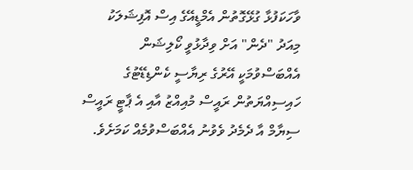ވާހަކަފުޅާ ގުޅޭގޮތުން އެމްޑީއޭގެ އިސް އޮފިޝަލަކު މިއަދު "ދެން" އަށް ވިދާޅުވީ ކޯލިޝަން އެއްބަސްވުމަކީ އޭރުގެ ރިޔާސީ ކެންޑިޑޭޓުގެ ހައިސިއްޔަތުން ރައީސް މުއިއްޒު އާއި އެ ޕާޓީ ރައީސް ސިޔާމް އާ ދެމެދު ވެވުނު އެއްބަސްވުމެއް ކަމަށެވެ.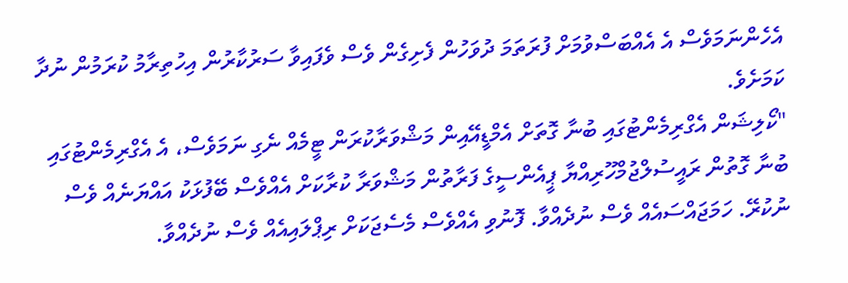އެހެންނަމަވެސް އެ އެއްބަސްވުމަށް ފުރަތަމަ ދުވަހުން ފެށިގެން ވެސް ވެފައިވާ ސަރުކާރުން އިހުތިރާމު ކުރަމުން ނުދާ ކަމަށެވެ.
"ކޯލިޝަން އެގްރިމެންޓުގައި ބުނާ ގޮތަށް އެމްޑީއޭއިން މަޝްވަރާކުރަން ޓީމެއް ނެގި ނަމަވެސް، އެ އެގްރިމެންޓުގައި ބުނާ ގޮތުން ރައީސުލްޖުމްހޫރިއްޔާ ޕީއެންސީގެ ފަރާތުން މަޝްވަރާ ކުރާކަށް އެއްވެސް ބޭފުޅަކު އައްޔަނެއް ވެސް ނުކުރޭ. ހަމަޖައްސައެއް ވެސް ނުދެއްވާ. ފޮނުވި އެއްވެސް މެސެޖަކަށް ރިޕްލައިއެއް ވެސް ނުދެއްވާ.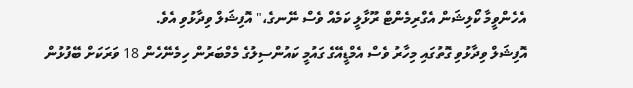އެހެންވީމާ ކޯލިޝަން އެގްރިމެންޓް ރޫޅާލީ ކަމެއް ވެސް ނޭނގެ،" އޮފިޝަލް ވިދާޅުވި އެވެ.
އޮފިޝަލް ވިދާޅުވި ގޮތުގައި މިހާރު ވެސް އެމްޑީއޭގެ ގައުމީ ކައުންސިލުގެ މެމްބަރުން ހިމެނޭހެން 18 ވަރަކަށް ބޭފުޅުން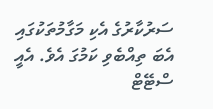ސަރުކާރުގެ އެކި މަގާމުތަކުގައި އެބަ ތިއްބެވި ކަމުގަ އެވެ. އެއީ ސްޓޭޓް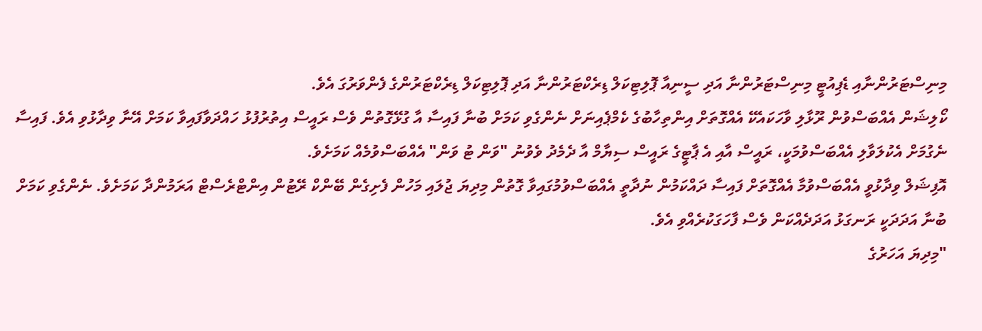މިނިސްޓަރުންނާއި ޑެޕިއުޓީ މިނިސްޓަރުންނާ އަދި ސީނިއާ ޕޮލިޓިކަލް ޑިރެކްޓަރުންނާ އަދި ޕޮލިޓިކަލް ޑިރެކްޓަރުންގެ ފެންވަރުގަ އެވެ.
ކޯލިޝަން އެއްބަސްވުން ރޫޅާލި ވާހަކައެކޭ އެއްގޮތަށް އިންތިހާބުގެ ކެމްޕެއިނަށް ނެންގެވި ކަމަށް ބުނާ ފައިސާ އާ ގުޅޭގޮތުން ވެސް ރައީސް އިތުރުފުޅު ހައްދަވާފައިވާ ކަމަށް އޭނާ ވިދާޅުވި އެވެ. ފައިސާ ނެގުމަށް އެކުލަވާލި އެއްބަސްވުމަކީ، ރައީސް އާއި އެ ޕާޓީގެ ރައީސް ސިޔާމް އާ ދެމެދު ވެވުނު "ވަން ޓު ވަން" އެއްބަސްވުމެއް ކަމަށެވެ.
އޮފިޝަލް ވިދާޅުވީ އެއްބަސްވުމާ އެއްގޮތަށް ފައިސާ ދައްކަމުން ނުދާތީ އެއްބަސްވުމުގައިވާ ގޮތުން މިދިޔަ ޖުލައި މަހުން ފެށިގެން ބޭންކް ރޭޓުން އިންޓްރެސްޓް އަރަމުންދާ ކަމަށެވެ. ނެންގެވި ކަމަށް ބުނާ އަދަދަކީ ރަނގަޅު އަދަދެއްކަން ވެސް ފާހަގަކުރެއްވި އެވެ.
"މިދިޔަ އަހަރުގެ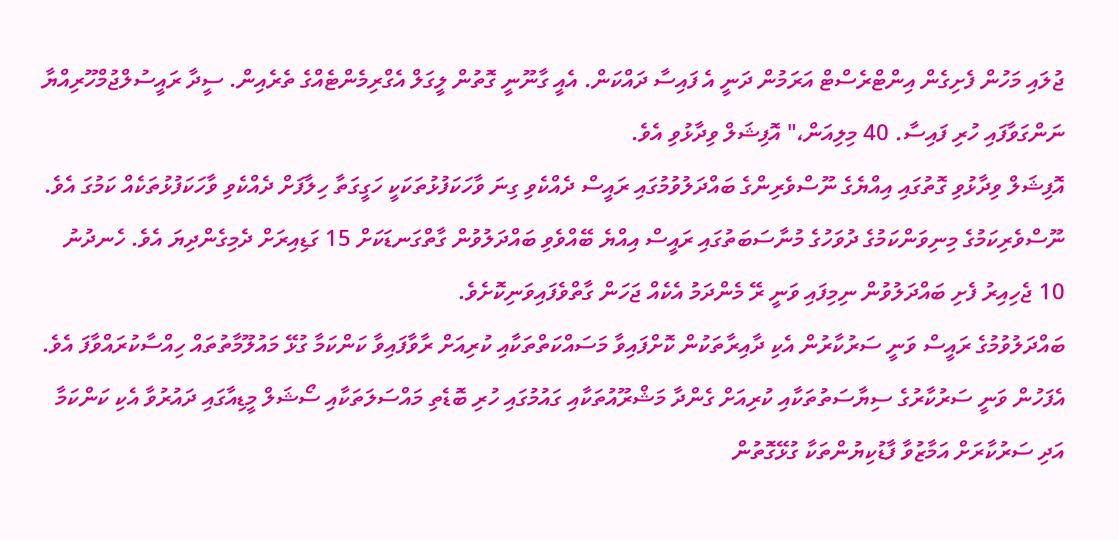ޖުލައި މަހުން ފެށިގެން އިންޓްރެސްޓް އަރަމުން ދަނީ އެ ފައިސާ ދައްކަން. އެއީ ގާނޫނީ ގޮތުން ލީގަލް އެގްރިމެންޓެއްގެ ތެރެއިން. ސީދާ ރައީސުލްޖުމްހޫރިއްޔާ ނަންގަވާފައި ހުރި ފައިސާ. 40 މިލިއަން،" އޮފިޝަލް ވިދާޅުވި އެވެ.
އޮފިޝަލް ވިދާޅުވި ގޮތުގައި އިއްޔެގެ ނޫސްވެރިންގެ ބައްދަލުވުމުގައި ރައީސް ދެއްކެވި ގިނަ ވާހަކަފުޅުތަކަކީ ހަގީގަތާ ހިލާފަށް ދެއްކެވި ވާހަކަފުޅުތަކެއް ކަމުގަ އެވެ.
ނޫސްވެރިކަމުގެ މިނިވަންކަމުގެ ދުވަހުގެ މުނާސަބަތުގައި ރައީސް އިއްޔެ ބޭއްވެވި ބައްދަލުވުން ގާތްގަނޑަކަށް 15 ގަޑިއިރަށް ދެމިގެންދިޔަ އެވެ. ހެނދުނު 10 ޖެހިއިރު ފެށި ބައްދަލުވުން ނިމިފައި ވަނީ ރޭ މެންދަމު އެކެއް ޖަހަން ގާތްވެފައިވަނިކޮށެވެ.
ބައްދަލުވުމުގެ ރައީސް ވަނީ ސަރުކާރުން އެކި ދާއިރާތަކުން ކޮށްފައިވާ މަސައްކަތްތަކާއި ކުރިއަށް ރާވާފައިވާ ކަންކަމާ ގުޅޭ މައުލޫމާތުތައް ހިއްސާކުރައްވާފަ އެވެ. އެފަހުން ވަނީ ސަރުކާރުގެ ސިޔާސަތުތަކާއި ކުރިއަށް ގެންދާ މަޝްރޫއުތަކާއި ގައުމުގައި ހުރި ބޮޑެތި މައްސަލަތަކާއި ސޯޝަލް މީޑިއާގައި ދައުރުވާ އެކި ކަންކަމާ އަދި ސަރުކާރަށް އަމާޒުވާ ފާޑުކިޔުންތަކާ ގުޅޭގޮތުން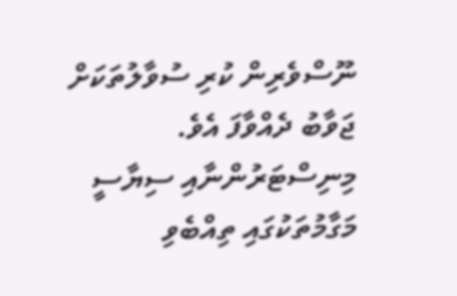ނޫސްވެރިން ކުރި ސުވާލުތަކަށް ޖަވާބު ދެއްވާފަ އެވެ.
މިނިސްޓަރުންނާއި ސިޔާސީ މަގާމުތަކުގައި ތިއްބެވި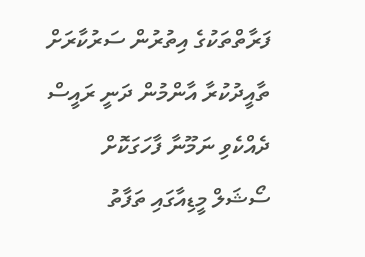ފަރާތްތަކުގެ އިތުރުން ސަރުކާރަށް ތާއީދުކުރާ އާންމުން ދަނީ ރައީސް ދެއްކެވި ނަމޫނާ ފާހަގަކޮށް ސޯޝަލް މީޑިއާގައި ތަފާތު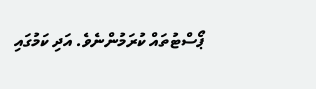ޕޯސްޓުތައް ކުރަމުންނެވެ. އަދި ކަމުގައި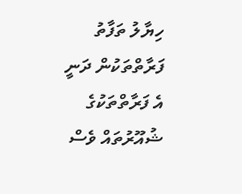ހިޔާލު ތަފާތު ފަރާތްތަކުން ދަނީ އެ ފަރާތްތަކުގެ ޝުއޫރުތައް ވެސް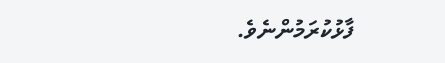ފާޅުކުރަމުންނެވެ.